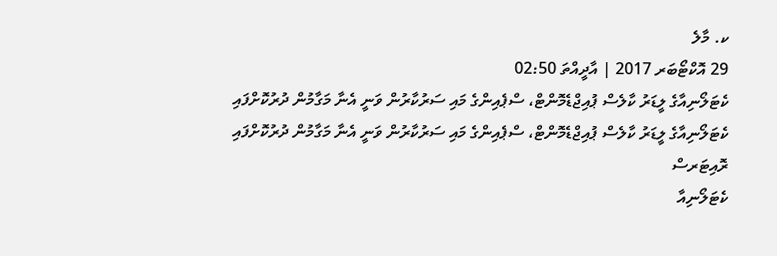ކ. މާލެ
29 އޮކްޓޯބަރ 2017 | އާދީއްތަ 02:50
ކެޓަލޯނިއާގެ ލީޑަރު ކާލެސް ޕުއިޖްޑެމޮންޓް، ސްޕެއިންގެ މައި ސަރުކާރުން ވަނީ އެނާ މަގާމުން ދުރުކޮށްފައި
ކެޓަލޯނިއާގެ ލީޑަރު ކާލެސް ޕުއިޖްޑެމޮންޓް، ސްޕެއިންގެ މައި ސަރުކާރުން ވަނީ އެނާ މަގާމުން ދުރުކޮށްފައި
ރޮއިޓަރސް
ކެޓަލޯނިއާ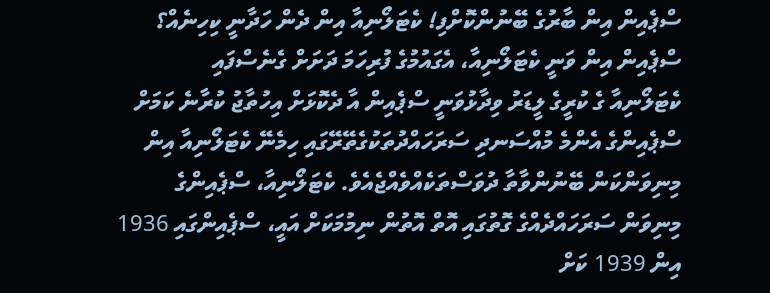ސްޕެއިން އިން ބާރުގެ ބޭނުންކޮށްފި! ކެޓަލޯނިއާ އިން ދެން ހަދާނީ ކިހިނެއް؟
ސްޕެއިން އިން ވަނީ ކެޓަލޯނިއާ، އެގައުމުގެ ފުރިހަމަ ދަށަށް ގެނެސްފައި
ކެޓަލޯނިއާ ގެ ކުރީގެ ލީޑަރު ވިދާޅުވަނީ ސްޕެއިން އާ ދެކޮޅަށް އިހުތާޖު ކުރާނެ ކަމަށް
ސްޕެއިންގެ އެންމެ މުއްސަނދި ސަރަހައްދުތަކުގެތޭރޭގައި ހިމެނޭ ކެޓަލޯނިއާ އިން މިނިވަންކަން ބޭނުންވާތާ ދުވަސްތަކެއްވެއްޖެއެވެ. ކެޓަލޯނިއާ، ސްޕެއިންގެ މިނިވަން ސަރަހައްދެއްގެ ގޮތުގައި އޮތް އޮތުން ނިމުމަކަށް އައީ، ސްޕެއިންގައި 1936 އިން 1939 ކަށް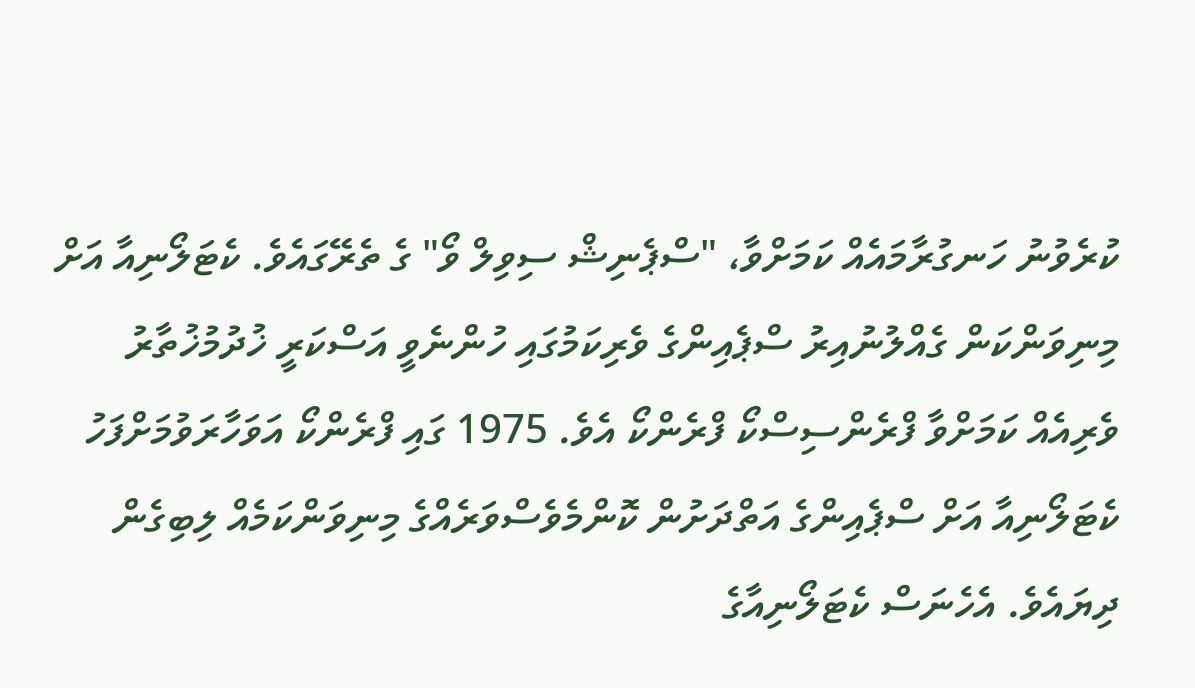ކުރެވުނު ހަނގުރާމައެއް ކަމަށްވާ، "ސްޕެނިޝް ސިވިލް ވޯ" ގެ ތެރޭގައެވެ. ކެޓަލޯނިއާ އަށް މިނިވަންކަން ގެއްލުނުއިރު ސްޕެއިންގެ ވެރިކަމުގައި ހުންނެވީ އަސްކަރީ ޚުދުމުޚުތާރު ވެރިއެއް ކަމަށްވާ ފްރެންސިސްކޯ ފްރެންކޯ އެވެ. 1975 ގައި ފްރެންކޯ އަވަހާރަވުމަށްފަހު ކެޓަލޯނިއާ އަށް ސްޕެއިންގެ އަތްދަށުން ކޮންމެވެސްވަރެއްގެ މިނިވަންކަމެއް ލިބިގެން ދިޔައެވެ. އެހެނަސް ކެޓަލޯނިއާގެ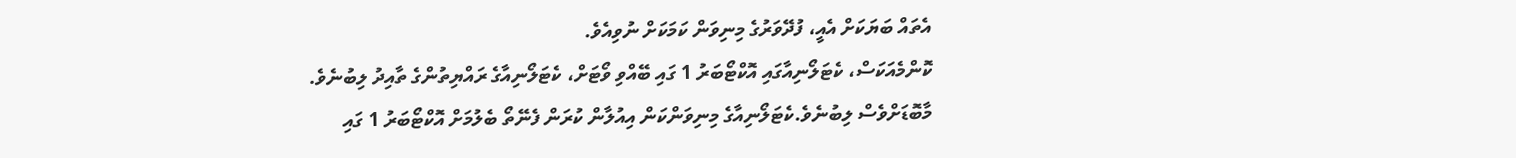އެތައް ބަޔަކަށް އެއީ، ފުދޭވަރުގެ މިނިވަން ކަމަކަށް ނުވިއެވެ.
ކޮންމެއަކަސް، ކެޓަލޯނިއާގައި އޮކްޓޯބަރު 1 ގައި ބޭއްވި ވޯޓަށް، ކެޓަލޯނިއާގެ ރައްޔިތުންގެ ތާއިދު ލިބުނެވެ. މާބޮޑަށްވެސް ލިބުނެވެ.ކެޓަލޯނިއާގެ މިނިވަންކަން އިއުލާން ކުރަން ފެނޭތޯ ބެލުމަށް އޮކްޓޯބަރު 1 ގައި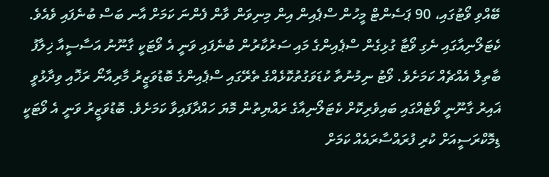ބޭއްވި ވޯޓުގައި، 90 ޕަސެންޓް މީހުން ސްޕެއިން އިން މިނިވަން ވާން ފެންނަ ކަމަށް އާނ ބަސް ބުނެފައި ވެއެވެ. ކެޓަލޯނިއާގައި ނެގި ވޯޓާ ގުޅިގެން ސްޕެއިންގެ މައި ސަރުކާރުން ބުނެފައި ވަނީ އެ ވޯޓަކީ ގާނޫނު އަސާސީއާ ޚިލާފު ބާތިލް އެއްޗެއް ކަމަށެވެ. ވޯޓު ނިމުނުތާ ކުޑަވަގުތުކޮޅެއްގެ ތެރޭގައި ސްޕެއިންގެ ބޮޑުވަޒީރު މާރިއާނޯ ރަޚޮއި ވިދާޅުވީ ޣައިރު ގާނޫނީ ވޯޓެއްގައި ބައިވެރިކޮށް ކެޓަލޯނިއާގެ ރައްޔިތުން މޮޔަ ހައްދާފައިވާ ކަމަށެވެ. ބޮޑުވަޒީރު ވަނީ އެ ވޯޓަކީ ޑިމޮކްރަސީއަށް ކުރި ފުރައްސާރައެއް ކަމަށް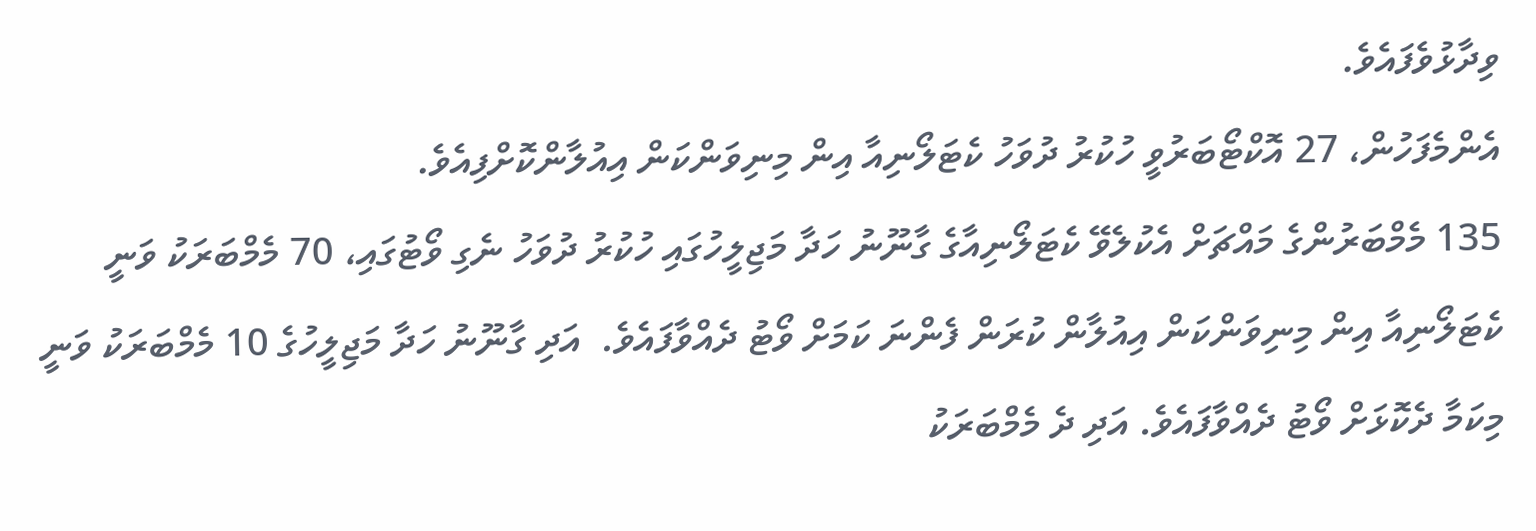ވިދާޅުވެފައެވެ.
އެންމެފަހުން، 27 އޮކްޓޯބަރުވީ ހުކުރު ދުވަހު ކެޓަލޯނިއާ އިން މިނިވަންކަން އިއުލާންކޮށްފިއެވެ.
135 މެމްބަރުންގެ މައްޗަށް އެކުލެވޭ ކެޓަލޯނިއާގެ ގާނޫނު ހަދާ މަޖިލީހުގައި ހުކުރު ދުވަހު ނެގި ވޯޓުގައި، 70 މެމްބަރަކު ވަނީ ކެޓަލޯނިއާ އިން މިނިވަންކަން އިއުލާން ކުރަން ފެންނަ ކަމަށް ވޯޓު ދެއްވާފައެވެ.  އަދި ގާނޫނު ހަދާ މަޖިލީހުގެ 10 މެމްބަރަކު ވަނީ މިކަމާ ދެކޮޅަށް ވޯޓު ދެއްވާފައެވެ. އަދި ދެ މެމްބަރަކު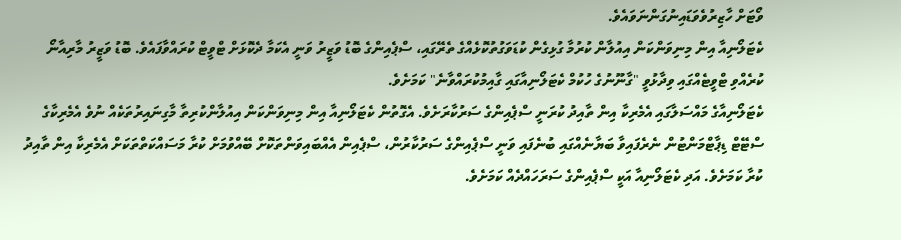ވޯޓަށް ހާޒިރުވެވަޑައިނުގަންނަވައެވެ.
ކެޓަލޯނިއާ އިން މިނިވަންކަން އިއުލާން ކުރުމާ ގުޅިގެން ކުޑަވަގުތުކޮޅެއްގެ ތެރޭގައި، ސްޕެއިންގެ ބޮޑު ވަޒީރު ވަނީ އެކަމާ ދެކޮޅަށް ޓްވީޓް ކުރައްވާފައެވެ. ބޮޑު ވަޒީރު މާރިއާނޯ ކުރެއްވި ޓްވީޓެއްގައި ވިދާޅުވީ "ގާނޫނުގެ ހުކުމް ކެޓަލޯނިއާގައި ގާއިމުކުރައްވާނެ" ކަމަށެވެ.
ކެޓަލޯނިއާގެ މައްސަލާގައި އެމެރިކާ އިން ތާއިދު ކުރަނީ ސްޕެއިންގެ ސަރުކާރަށެވެ. އެގޮތުން ކެޓަލޯނިއާ އިން މިނިވަންކަން އިއުލާންކުރިތާ މާގިނައިރުތަކެއް ނުވެ އެމެރިކާގެ ސްޓޭޓް ޑިޕާޓްމަންޓުން ނެރެފައިވާ ބަޔާނެއްގައި ބުނެފައި ވަނީ ސްޕެއިންގެ ސަރުކާރުން، ސްޕެއިން އެއްބައިވަންތަކޮށް ބޭއްވުމަށް ކުރާ މަސައްކަތްތަކަށް އެމެރިކާ އިން ތާއިދު ކުރާ ކަމަށެވެ. އަދި ކެޓަލޯނިއާ އަކީ ސްޕެއިންގެ ސަރަހައްދެއް ކަމަށެވެ.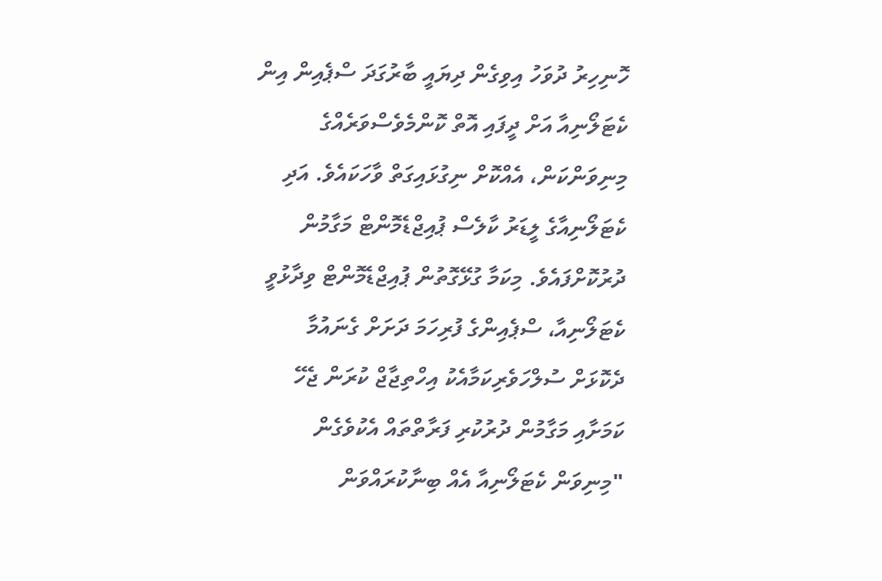ހޮނިހިރު ދުވަހު އިވިގެން ދިޔައީ ބާރުގަދަ ސްޕެއިން އިން ކެޓަލޯނިއާ އަށް ދީފައި އޮތް ކޮންމެވެސްވަރެއްގެ މިނިވަންކަން، އެއްކޮށް ނިގުޅައިގަތް ވާހަކައެވެ. އަދި ކެޓަލޯނިއާގެ ލީޑަރު ކާލެސް ޕުއިޖްޑެމޮންޓް މަގާމުން ދުރުކޮށްފައެވެ. މިކަމާ ގުޅޭގޮތުން ޕުއިޖްޑެމޮންޓް ވިދާޅުވީ ކެޓަލޯނިއާ، ސްޕެއިންގެ ފުރިހަމަ ދަށަށް ގެނައުމާ ދެކޮޅަށް ސުލްހަވެރިކަމާއެކު އިހްތިޖާޖް ކުރަން ޖެހޭ ކަމަށާއި މަގާމުން ދުރުކުރި ފަރާތްތައް އެކުވެގެން "މިނިވަން ކެޓަލޯނިއާ އެއް ބިނާކުރައްވަން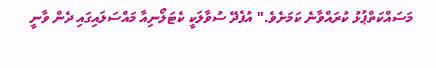މަސައްކަތްޕުޅު ކުރައްވާނެ ކަމަށެވެ." އުފެދޭ ސުވާލަކީ ކެޓަލޯނިއާ މައްސަލައިގައި ދެން ވާނީ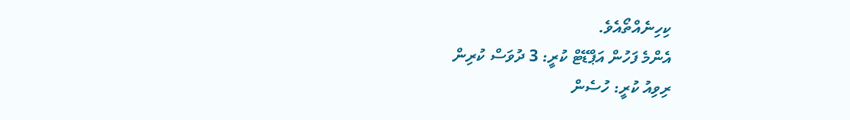ކިހިނެއްތޯއެވެ.
އެންމެ ފަހުން އަޕްޑޭޓް ކުރީ: 3 ދުވަސް ކުރިން
ރިވިއު ކުރީ: ހުސެން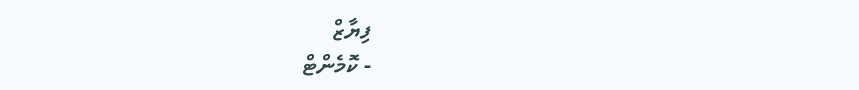ފިޔާޒް
- ކޮމެންޓް